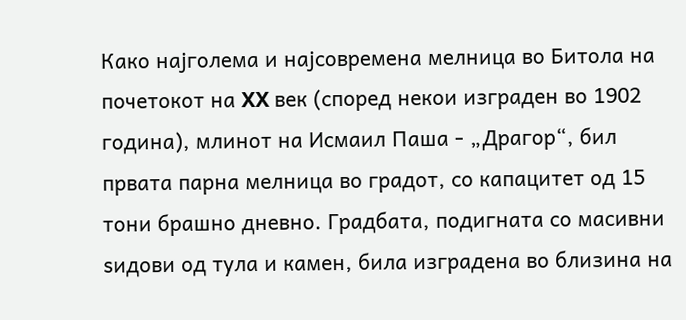Како најголема и најсовремена мелница во Битола на почетокот на XX век (според некои изграден во 1902 година), млинот на Исмаил Паша - „Драгор“, бил првата парна мелница во градот, со капацитет од 15 тони брашно дневно. Градбата, подигната со масивни ѕидови од тула и камен, била изградена во близина на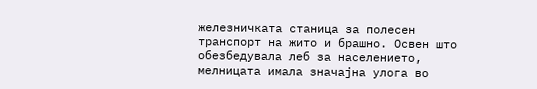железничката станица за полесен транспорт на жито и брашно. Освен што обезбедувала леб за населението, мелницата имала значајна улога во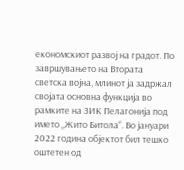економскиот развој на градот. По завршувањето на Втората светска војна, млинот ја задржал својата основна функција во рамките на ЗИК Пелагонија под името „Жито Битола“. Во јануари 2022 година објектот бил тешко оштетен од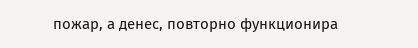пожар, а денес, повторно функционира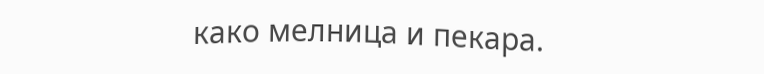како мелница и пекара.